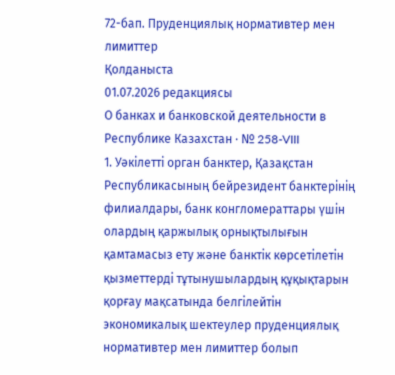72-бап. Пруденциялық нормативтер мен лимиттер
Қолданыста
01.07.2026 редакциясы
О банках и банковской деятельности в Республике Казахстан · № 258-VIII
1. Уәкілетті орган банктер, Қазақстан Республикасының бейрезидент банктерінің филиалдары, банк конгломераттары үшін олардың қаржылық орнықтылығын қамтамасыз ету және банктік көрсетілетін қызметтерді тұтынушылардың құқықтарын қорғау мақсатында белгілейтін экономикалық шектеулер пруденциялық нормативтер мен лимиттер болып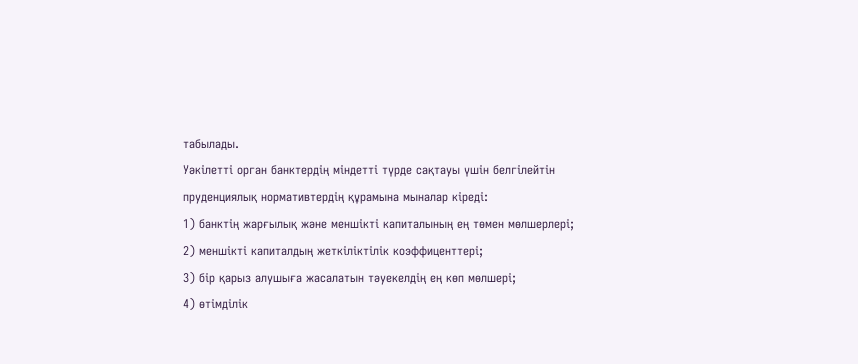табылады.
Уәкілетті орган банктердің міндетті түрде сақтауы үшін белгілейтін пруденциялық нормативтердің құрамына мыналар кіреді:
1) банктің жарғылық және меншікті капиталының ең төмен мөлшерлері;
2) меншікті капиталдың жеткіліктілік коэффиценттері;
3) бір қарыз алушыға жасалатын тәуекелдің ең көп мөлшері;
4) өтімділік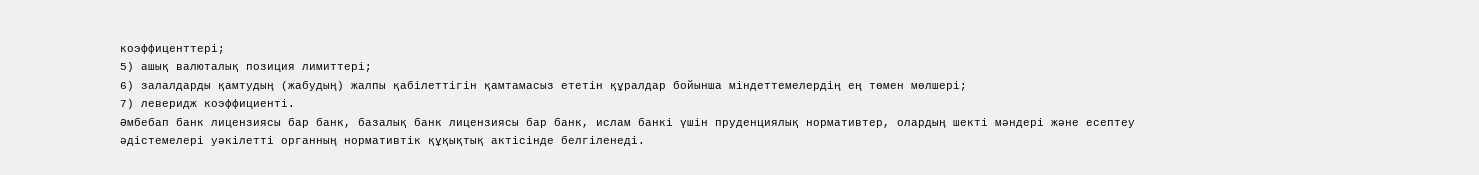коэффиценттері;
5) ашық валюталық позиция лимиттері;
6) залалдарды қамтудың (жабудың) жалпы қабілеттігін қамтамасыз ететін құралдар бойынша міндеттемелердің ең төмен мөлшері;
7) леверидж коэффициенті.
Әмбебап банк лицензиясы бар банк, базалық банк лицензиясы бар банк, ислам банкі үшін пруденциялық нормативтер, олардың шекті мәндері және есептеу әдістемелері уәкілетті органның нормативтік құқықтық актісінде белгіленеді.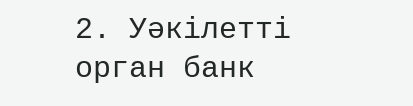2. Уәкілетті орган банк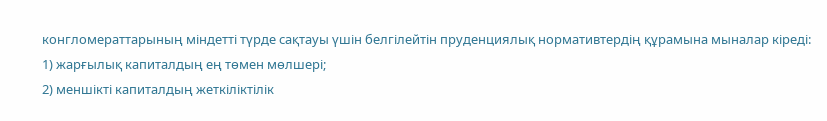конгломераттарының міндетті түрде сақтауы үшін белгілейтін пруденциялық нормативтердің құрамына мыналар кіреді:
1) жарғылық капиталдың ең төмен мөлшері;
2) меншікті капиталдың жеткіліктілік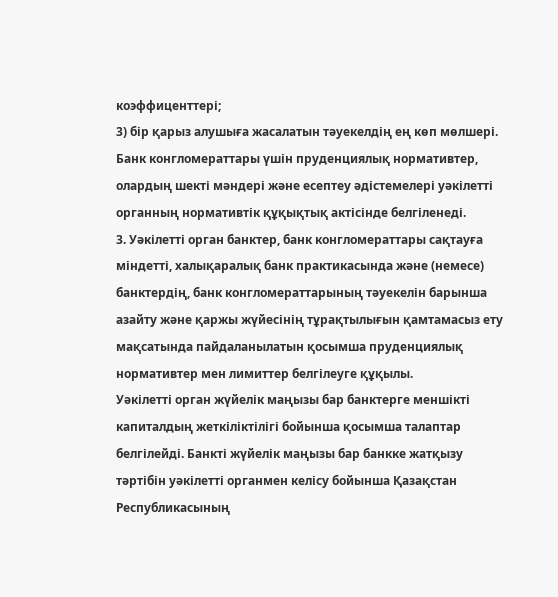коэффиценттері;
3) бір қарыз алушыға жасалатын тәуекелдің ең көп мөлшері.
Банк конгломераттары үшін пруденциялық нормативтер, олардың шекті мәндері және есептеу әдістемелері уәкілетті органның нормативтік құқықтық актісінде белгіленеді.
3. Уәкілетті орган банктер, банк конгломераттары сақтауға міндетті, халықаралық банк практикасында және (немесе) банктердің, банк конгломераттарының тәуекелін барынша азайту және қаржы жүйесінің тұрақтылығын қамтамасыз ету мақсатында пайдаланылатын қосымша пруденциялық нормативтер мен лимиттер белгілеуге құқылы.
Уәкілетті орган жүйелік маңызы бар банктерге меншікті капиталдың жеткіліктілігі бойынша қосымша талаптар белгілейді. Банкті жүйелік маңызы бар банкке жатқызу тәртібін уәкілетті органмен келісу бойынша Қазақстан Республикасының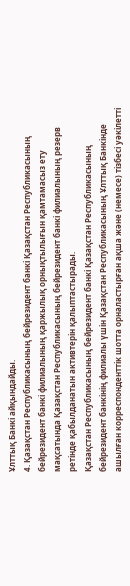Ұлттық Банкі айқындайды.
4. Қазақстан Республикасының бейрезидент банкі Қазақстан Республикасының бейрезидент банкі филиалының қаржылық орнықтылығын қамтамасыз ету мақсатында Қазақстан Республикасының бейрезидент банкі филиалының резерв ретінде қабылданатын активтерін қалыптастырады.
Қазақстан Республикасының бейрезидент банкі Қазақстан Республикасының бейрезидент банкінің филиалы үшін Қазақстан Республикасының Ұлттық Банкінде ашылған корреспонденттік шотта орналастырған ақша және (немесе) тізбесі уәкілетті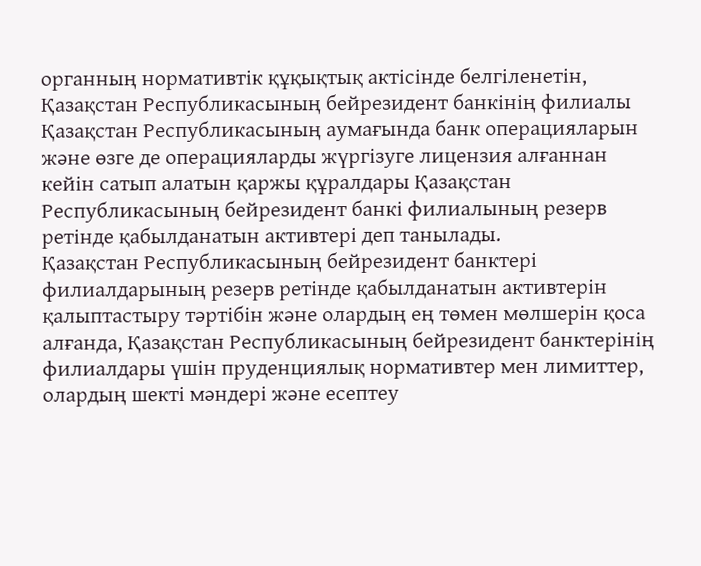органның нормативтік құқықтық актісінде белгіленетін, Қазақстан Республикасының бейрезидент банкінің филиалы Қазақстан Республикасының аумағында банк операцияларын және өзге де операцияларды жүргізуге лицензия алғаннан кейін сатып алатын қаржы құралдары Қазақстан Республикасының бейрезидент банкі филиалының резерв ретінде қабылданатын активтері деп танылады.
Қазақстан Республикасының бейрезидент банктері филиалдарының резерв ретінде қабылданатын активтерін қалыптастыру тәртібін және олардың ең төмен мөлшерін қоса алғанда, Қазақстан Республикасының бейрезидент банктерінің филиалдары үшін пруденциялық нормативтер мен лимиттер, олардың шекті мәндері және есептеу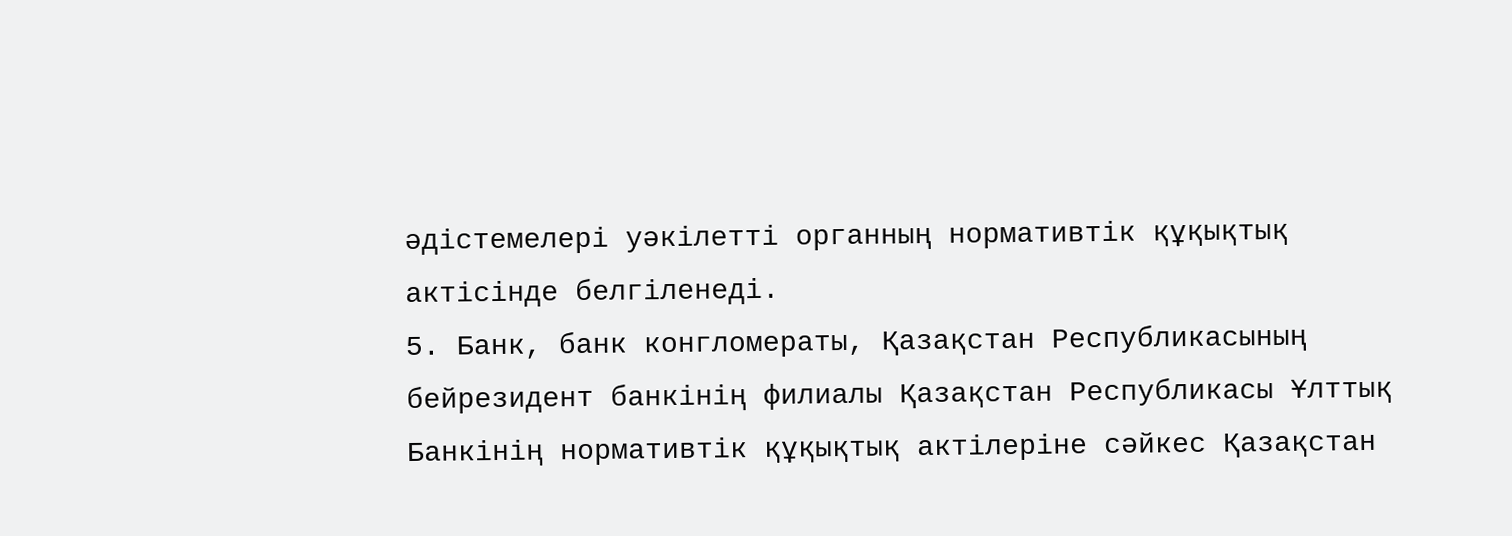әдістемелері уәкілетті органның нормативтік құқықтық актісінде белгіленеді.
5. Банк, банк конгломераты, Қазақстан Республикасының бейрезидент банкінің филиалы Қазақстан Республикасы Ұлттық Банкінің нормативтік құқықтық актілеріне сәйкес Қазақстан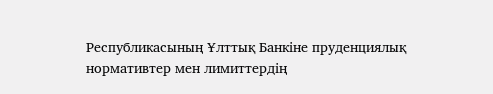Республикасының Ұлттық Банкіне пруденциялық нормативтер мен лимиттердің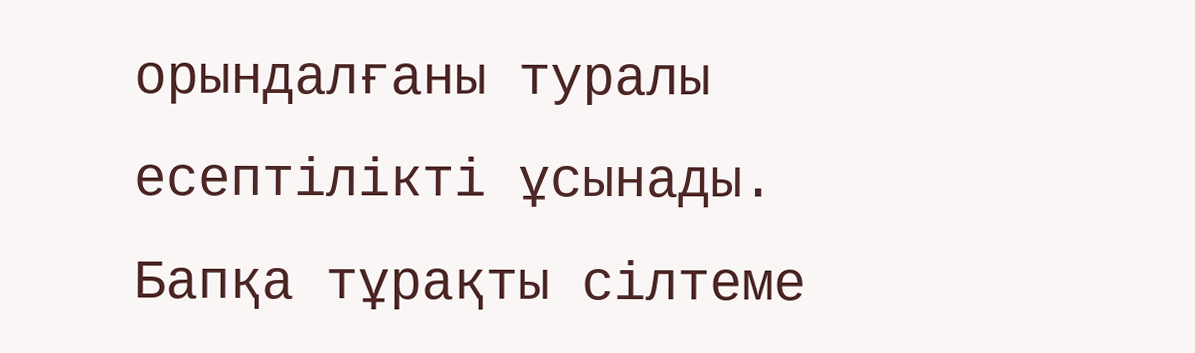орындалғаны туралы есептілікті ұсынады.
Бапқа тұрақты сілтеме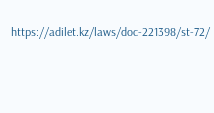https://adilet.kz/laws/doc-221398/st-72/